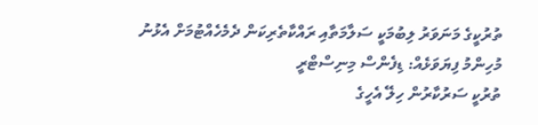ތުރުކީގެ މަނަވަރު ލިބުމަކީ ސަލާމަތާއި ރައްކާތެރިކަން ދެމެހެއްޓުމަށް އެޅުނު މުހިންމު ފިޔަވަޅެއް: ޑިފެންސް މިނިސްޓްރީ
ތުރުކީ ސަރުކާރުން ހިލޭ އެހީގެ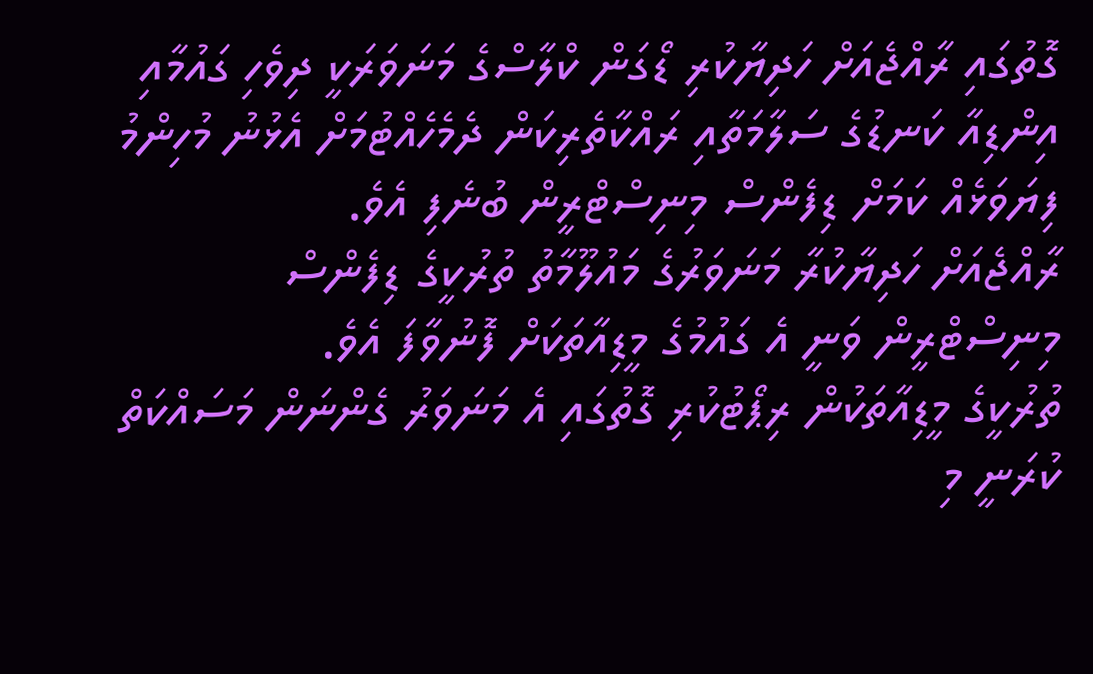ގޮތުގައި ރާއްޖެއަށް ހަދިޔާކުރި ޑޯގަން ކްލާސްގެ މަނަވަރަކީ ދިވެހި ގައުމާއި އިންޑިއާ ކަނޑުގެ ސަލާމަތާއި ރައްކާތެރިކަން ދެމެހެއްޓުމަށް އެޅުނު މުހިންމު ފިޔަވަޅެއް ކަމަށް ޑިފެންސް މިނިސްޓްރީން ބުނެފި އެވެ.
ރާއްޖެއަށް ހަދިޔާކުރާ މަނަވަރުގެ މައުލޫމާތު ތުރުކީގެ ޑިފެންސް މިނިސްޓްރީން ވަނީ އެ ގައުމުގެ މީޑިއާތަކަށް ފޮނުވާފަ އެވެ.
ތުރުކީގެ މީޑިއާތަކުން ރިޕޯޓުކުރި ގޮތުގައި އެ މަނަވަރު ގެންނަން މަސައްކަތް ކުރަނީ މި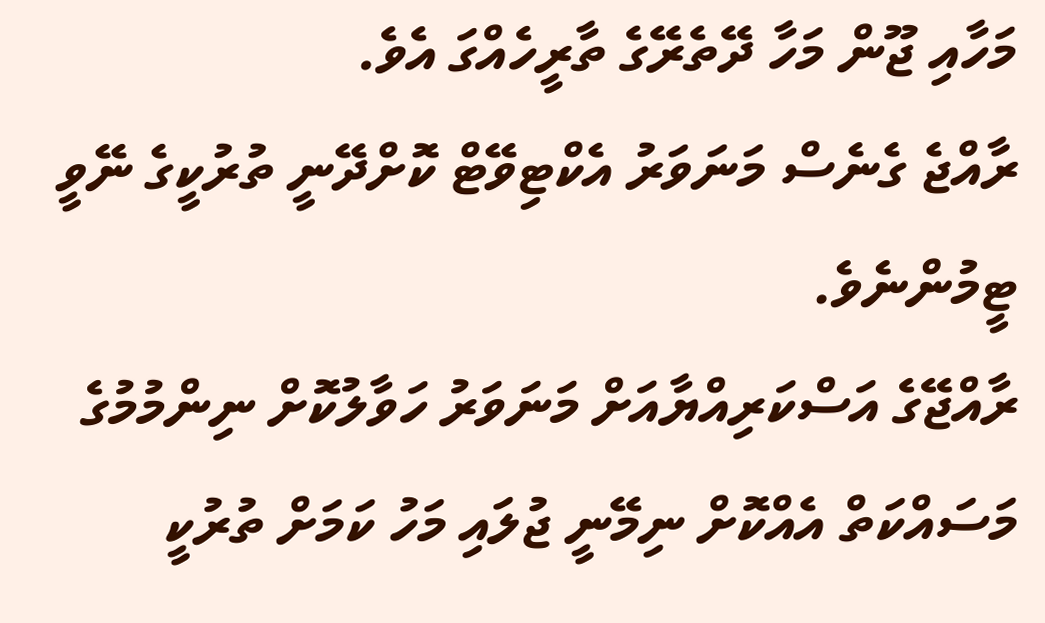މަހާއި ޖޫން މަހާ ދޭތެރޭގެ ތާރީހެއްގަ އެވެ.
ރާއްޖެ ގެނެސް މަނަވަރު އެކްޓިވޭޓް ކޮށްދޭނީ ތުރުކީގެ ނޭވީ ޓީމުންނެވެ.
ރާއްޖޭގެ އަސްކަރިއްޔާއަށް މަނަވަރު ހަވާލުކޮށް ނިންމުމުގެ މަސައްކަތް އެއްކޮށް ނިމޭނީ ޖުލައި މަހު ކަމަށް ތުރުކީ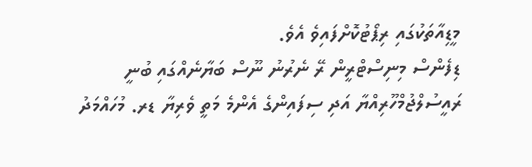މީޑިއާތަކުގައި ރިޕޯޓުކޮށްފައިވެ އެވެ.
ޑިފެންސް މިނިސްޓްރީން ރޭ ނެރުނު ނޫސް ބަޔާނެއްގައި ބުނީ ރައީސުލްޖުމްހޫރިއްޔާ އަދި ސިފައިންގެ އެންމެ މަތީ ވެރިޔާ ޑރ. މުހައްމަދު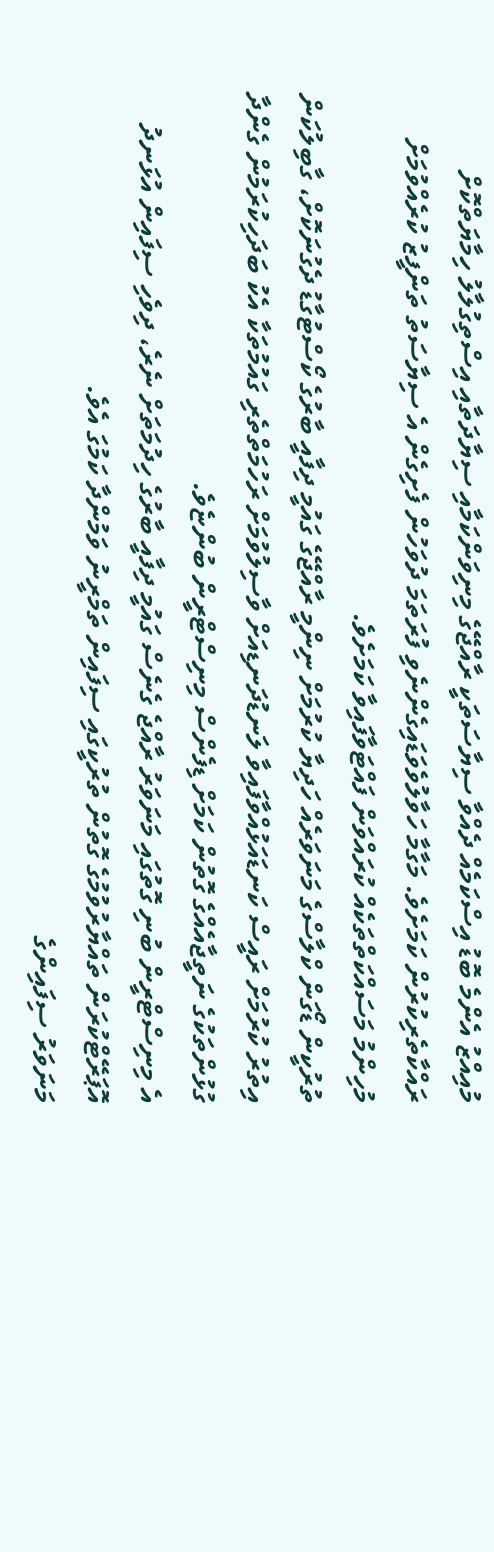މުއިއްޒު އެންމެ ބޮޑު އިސްކަމެއް ދެއްވާ ސިޔާސަތަކީ ރާއްޖޭގެ މިނިވަންކަމާއި ސިޔާދަތާއި އިސްތިގުލާލު ހިމާޔަތްކޮށް ރައްކާތެރިކުރުން ކަމަށެވެ. މަގާމާ ހަވާލުވެވަޑައިގެންނެވި ފުރަތަމަ ދުވަހުން ފެށިގެން އެ ސިޔާސަތު ތަންފީޒު ކުރެއްވުމަށް މުހިންމު މަސައްކަތްތަކެއް ކުރައްވަން ފައްޓަވާފައިވާ ކަމަށެވެ.
ތުރުކީން ޑޯގަން ކްލާސްގެ މަނަވަރެއް ހަދިޔާ ކުރުމަށް ނިންމީ ރާއްޖޭގެ ގައުމީ ދިފާއީ ބާރުގެ ކޯސްޓުގާޑު ދެގުނަކޮށް، ގާބިލުކަން އިތުރު ކުރުމަށް ރައީސް ކަނޑައަޅުއްވާފައިވާ ލަނޑުދަނޑިއަށް ވާސިލުވުމަށް ރަހުމަތްތެރި ގައުމުތަކާ އެކު ބަދަހިކުރަމުން ގެންދާ ގުޅުންތަކުގެ ނަތީޖާއެއްގެ ގޮތުން ކަމަށް ޑިފެންސް މިނިސްޓްރީން ބުންޏެވެ.
އެ މިނިސްޓްރީން ބުނި ގޮތުގައި މަނަވަރު ރާއްޖެ ގެނެސް ގައުމީ ދިފާއީ ބާރުގެ ހިދުމަތަށް ނެރެ، ދިވެހި ސިފައިން އުޅަނދު އޮޕަރޭޓްކުރަން ތައްޔާރުވުމުގެ ގޮތުން ތުރުކީގައި ސިފައިން ތަމްރީނު ވަމުންދާ ކަމުގަ އެވެ.
މަނަވަރު ސިފައިންގެ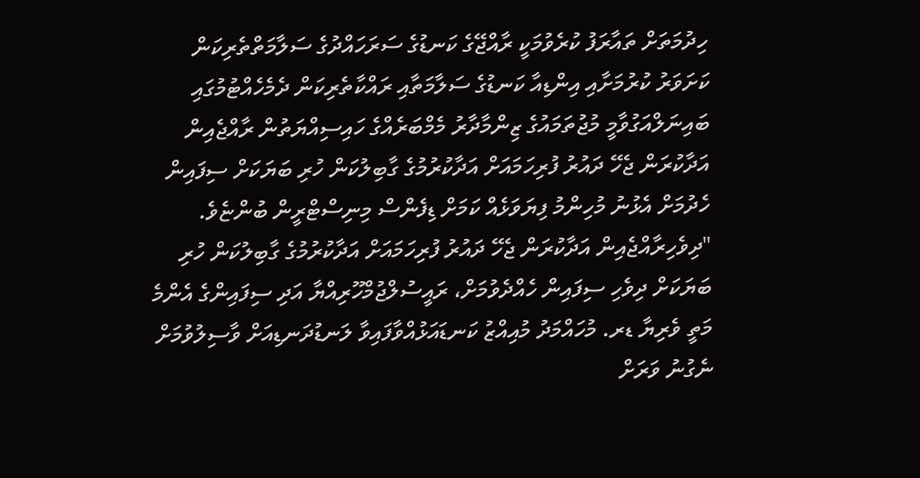ހިދުމަތަށް ތައާރަފު ކުރެވުމަކީ ރާއްޖޭގެ ކަނޑުގެ ސަރަހައްދުގެ ސަލާމަތްތެރިކަން ކަށަވަރު ކުރުމަށާއި އިންޑިއާ ކަނޑުގެ ސަލާމަތާއި ރައްކާތެރިކަން ދެމެހެއްޓުމުގައި ބައިނަލްއަގުވާމީ މުޖުތަމައުގެ ޒިންމާދާރު މެމްބަރެއްގެ ހައިސިއްޔަތުން ރާއްޖެއިން އަދާކުރަން ޖެހޭ ދައުރު ފުރިހަމައަށް އަދާކުރުމުގެ ގާބިލުކަން ހުރި ބަޔަކަށް ސިފައިން ހެދުމަށް އެޅުނު މުހިންމު ފިޔަވަޅެއް ކަމަށް ޑިފެންސް މިނިސްޓްރީން ބުންޏެވެ.
"ދިވެހިރާއްޖެއިން އަދާކުރަން ޖެހޭ ދައުރު ފުރިހަމައަށް އަދާކުރުމުގެ ގާބިލުކަން ހުރި ބަޔަކަށް ދިވެހި ސިފައިން ހެއްދެވުމަށް، ރައީސުލްޖުމްހޫރިއްޔާ އަދި ސިފައިންގެ އެންމެ މަތީ ވެރިޔާ ޑރ. މުހައްމަދު މުއިއްޒު ކަނޑައަޅުއްވާފައިވާ ލަނޑުދަނޑިއަށް ވާސިލުވުމަށް ނެގުނު ވަރަށް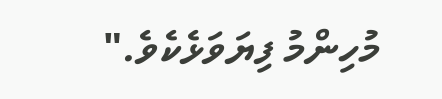މުހިންމު ފިޔަވަޅެކެވެ."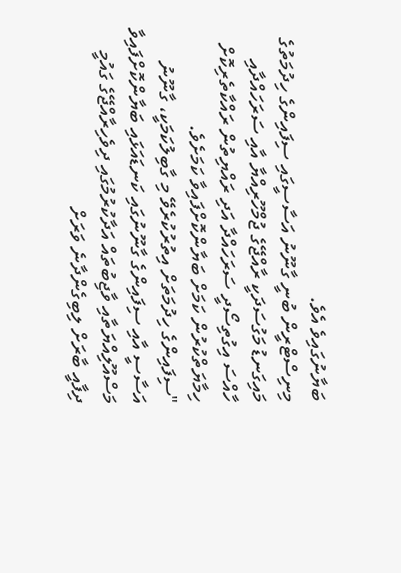ބަޔާނުގައިވެ އެވެ.
މިނިސްޓްރީން ބުނީ ގާނޫނު އަސާސީގައި ސިފައިންގެ ހިދުމަތުގެ މައިގަނޑު މަގުސަދަކީ ރާއްޖޭގެ ޖުމްހޫރިއްޔާ އާއި ސަރަހައްދާއި ހާއްސަ އިގުތިސޯދީ ސަރަހައްދާ އަދި ރައްޔިތުން ރައްކާތެރިކޮށް ހިމާޔަތްކުރުން ކަމަށް ބަޔާންކޮށްފައިވާ ކަމަށެވެ.
"ސިފައިންގެ ހިދުމަތަށް އިތުރުކުރެވޭ މި ގާބިލުކަމަކީ، ގާނޫނު އަސާސީ އާއި ސިފައިންގެ ގާނޫނުގައި ކަނޑައަޅައި ބަޔާންކޮށްފައިވާ މަސްއޫލިއްޔަތާއި ވާޖިބުތައް އަދާކުރުމުގައި ދިވެހިރާއްޖޭގެ ގައުމީ ދިފާއީ ބާރަށް ލިބިގެންދާނެ ވަރަށް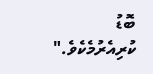ބޮޑު ކުރިއެރުމެކެވެ."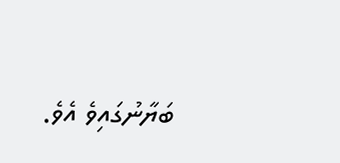ބަޔާނުގައިވެ އެވެ.